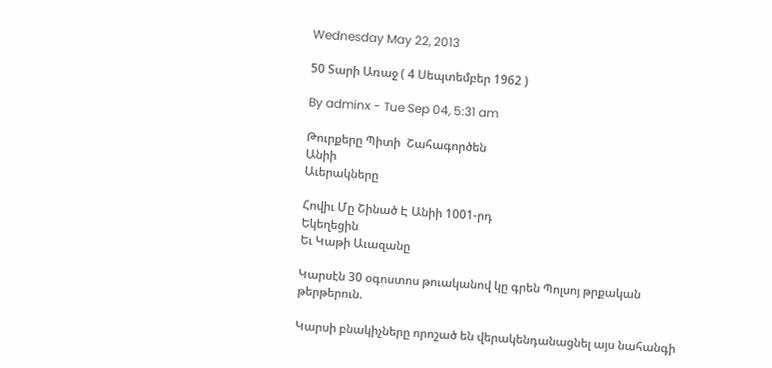Wednesday May 22, 2013

50 Տարի Առաջ ( 4 Սեպտեմբեր 1962 )

By adminx - Tue Sep 04, 5:31 am

Թուրքերը Պիտի  Շահագործեն
Անիի
Աւերակները

Հովիւ Մը Շինած Է Անիի 1001-րդ
Եկեղեցին
Եւ Կաթի Աւազանը

Կարսէն 30 օգոստոս թուականով կը գրեն Պոլսոյ թրքական թերթերուն.

Կարսի բնակիչները որոշած են վերակենդանացնել այս նահանգի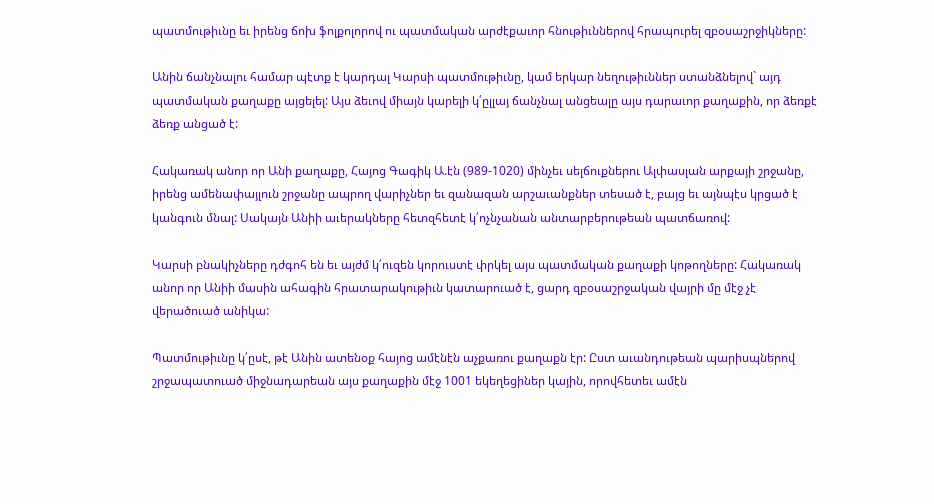պատմութիւնը եւ իրենց ճոխ ֆոլքոլորով ու պատմական արժէքաւոր հնութիւններով հրապուրել զբօսաշրջիկները:

Անին ճանչնալու համար պէտք է կարդալ Կարսի պատմութիւնը, կամ երկար նեղութիւններ ստանձնելով` այդ պատմական քաղաքը այցելել: Այս ձեւով միայն կարելի կ՛ըլլայ ճանչնալ անցեալը այս դարաւոր քաղաքին, որ ձեռքէ ձեռք անցած է:

Հակառակ անոր որ Անի քաղաքը, Հայոց Գագիկ Ա.էն (989-1020) մինչեւ սելճուքներու Ալփասլան արքայի շրջանը, իրենց ամենափայլուն շրջանը ապրող վարիչներ եւ զանազան արշաւանքներ տեսած է, բայց եւ այնպէս կրցած է կանգուն մնալ: Սակայն Անիի աւերակները հետզհետէ կ՛ոչնչանան անտարբերութեան պատճառով:

Կարսի բնակիչները դժգոհ են եւ այժմ կ՛ուզեն կորուստէ փրկել այս պատմական քաղաքի կոթողները: Հակառակ անոր որ Անիի մասին ահագին հրատարակութիւն կատարուած է, ցարդ զբօսաշրջական վայրի մը մէջ չէ վերածուած անիկա:

Պատմութիւնը կ՛ըսէ, թէ Անին ատենօք հայոց ամէնէն աչքառու քաղաքն էր: Ըստ աւանդութեան պարիսպներով շրջապատուած միջնադարեան այս քաղաքին մէջ 1001 եկեղեցիներ կային, որովհետեւ ամէն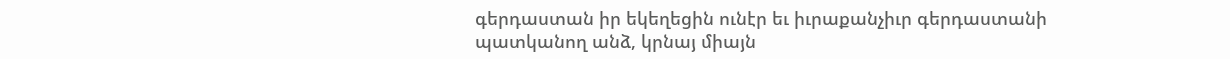գերդաստան իր եկեղեցին ունէր եւ իւրաքանչիւր գերդաստանի պատկանող անձ, կրնայ միայն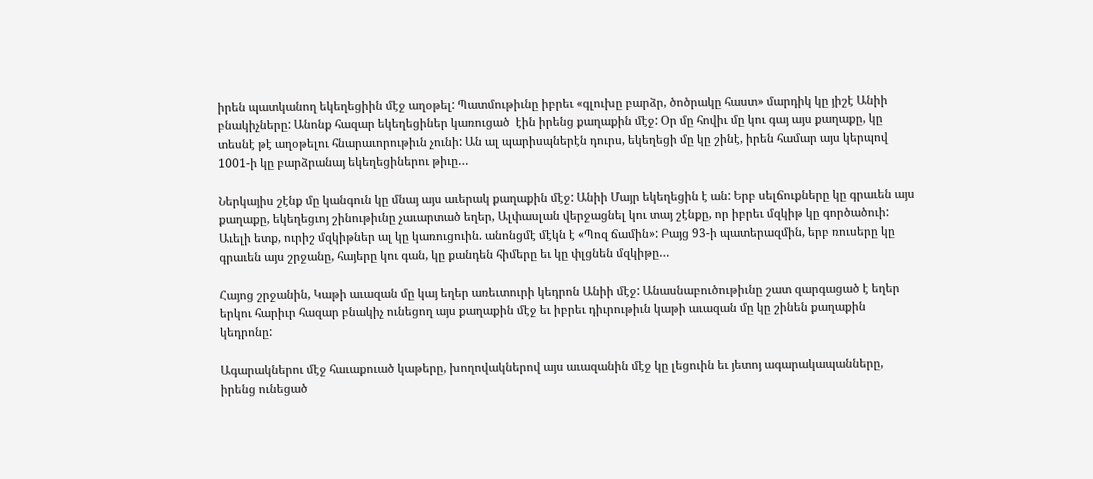իրեն պատկանող եկեղեցիին մէջ աղօթել: Պատմութիւնը իբրեւ «գլուխը բարձր, ծոծրակը հաստ» մարդիկ կը յիշէ Անիի բնակիչները: Անոնք հազար եկեղեցիներ կառուցած  էին իրենց քաղաքին մէջ: Օր մը հովիւ մը կու գայ այս քաղաքը, կը տեսնէ թէ աղօթելու հնարաւորութիւն չունի: Ան ալ պարիսպներէն դուրս, եկեղեցի մը կը շինէ, իրեն համար այս կերպով 1001-ի կը բարձրանայ եկեղեցիներու թիւը…

Ներկայիս շէնք մը կանգուն կը մնայ այս աւերակ քաղաքին մէջ: Անիի Մայր եկեղեցին է ան: Երբ սելճուքները կը գրաւեն այս քաղաքը, եկեղեցւոյ շինութիւնը չաւարտած եղեր, Ալփասլան վերջացնել կու տայ շէնքը, որ իբրեւ մզկիթ կը գործածուի: Աւելի ետք, ուրիշ մզկիթներ ալ կը կառուցուին. անոնցմէ մէկն է «Պոզ ճամին»: Բայց 93-ի պատերազմին, երբ ռուսերը կը գրաւեն այս շրջանը, հայերը կու գան, կը քանդեն հիմերը եւ կը փլցնեն մզկիթը…

Հայոց շրջանին, Կաթի աւազան մը կայ եղեր առեւտուրի կեդրոն Անիի մէջ: Անասնաբուծութիւնը շատ զարգացած է եղեր երկու հարիւր հազար բնակիչ ունեցող այս քաղաքին մէջ եւ իբրեւ դիւրութիւն կաթի աւազան մը կը շինեն քաղաքին կեդրոնը:

Ագարակներու մէջ հաւաքուած կաթերը, խողովակներով այս աւազանին մէջ կը լեցուին եւ յետոյ ագարակապանները, իրենց ունեցած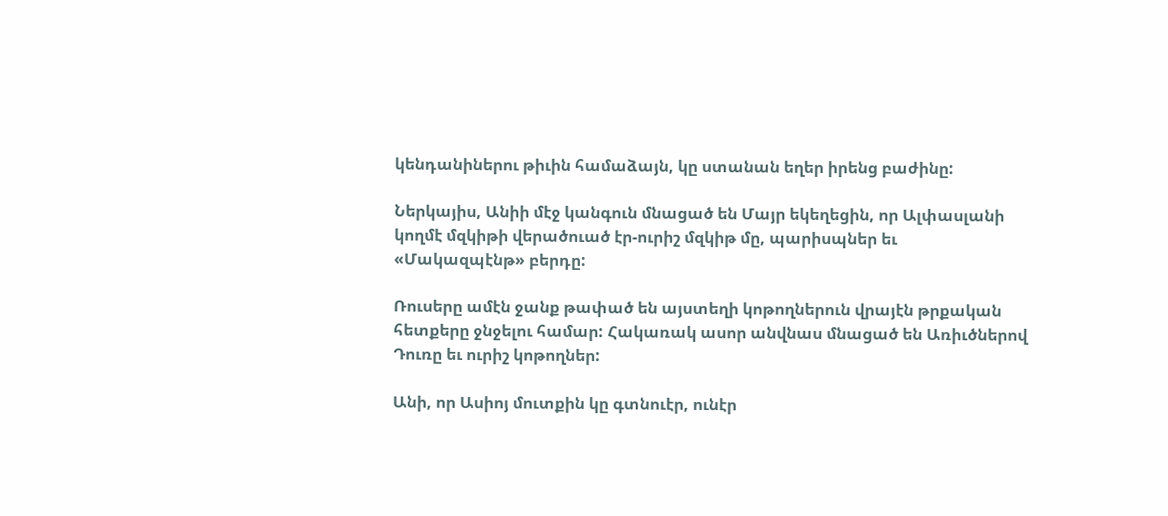կենդանիներու թիւին համաձայն, կը ստանան եղեր իրենց բաժինը:

Ներկայիս, Անիի մէջ կանգուն մնացած են Մայր եկեղեցին, որ Ալփասլանի կողմէ մզկիթի վերածուած էր-ուրիշ մզկիթ մը, պարիսպներ եւ «Մակազպէնթ» բերդը:

Ռուսերը ամէն ջանք թափած են այստեղի կոթողներուն վրայէն թրքական հետքերը ջնջելու համար: Հակառակ ասոր անվնաս մնացած են Առիւծներով Դուռը եւ ուրիշ կոթողներ:

Անի, որ Ասիոյ մուտքին կը գտնուէր, ունէր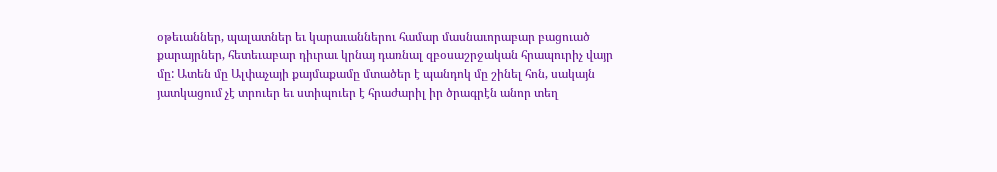օթեւաններ, պալատներ եւ կարաւաններու համար մասնաւորաբար բացուած քարայրներ, հետեւաբար դիւրաւ կրնայ դառնալ զբօսաշրջական հրապուրիչ վայր մը: Ատեն մը Ալփաչայի քայմաքամը մտածեր է պանդոկ մը շինել հոն, սակայն յատկացում չէ տրուեր եւ ստիպուեր է հրաժարիլ իր ծրագրէն անոր տեղ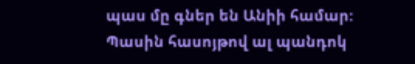պաս մը գներ են Անիի համար: Պասին հասոյթով ալ պանդոկ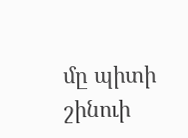մը պիտի շինուի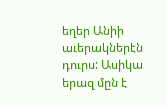եղեր Անիի աւերակներէն դուրս: Ասիկա երազ մըն է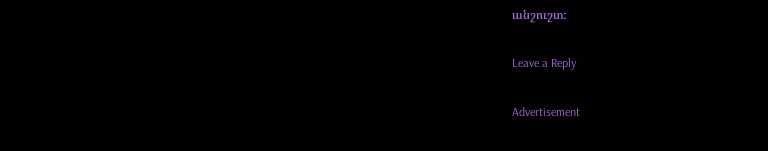անշուշտ:

Leave a Reply

Advertisement